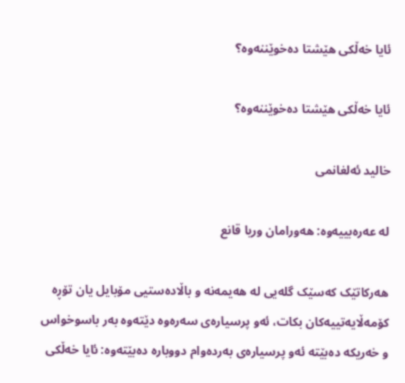ئایا خەڵکی هێشتا دەخوێننەوە؟

ئایا خەڵکی هێشتا دەخوێننەوە؟

خالید ئەلغانمی

لە عەرەبییەوە: هەورامان وریا قانع

هەرکاتێک کەسێک گلەیی لە هەیمەنە و باڵادەستیی مۆبایل یان تۆڕە کۆمەڵایەتییەکان بکات، ئەو پرسیارەی سەرەوە دێتەوە بەر باسوخواس و خەریکە دەبێتە ئەو پرسیارەی بەردەوام دووبارە دەبێتەوە: ئایا خەڵکی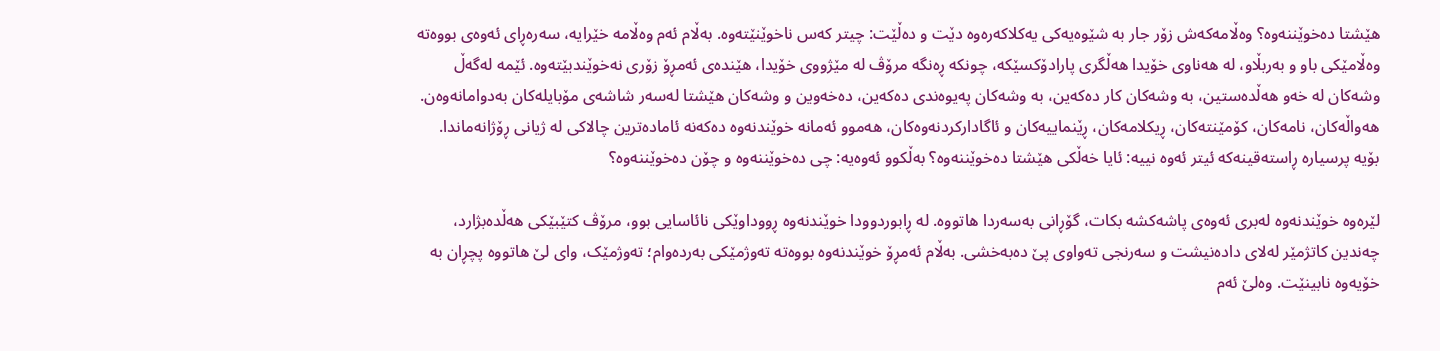هێشتا دەخوێننەوە؟ وەڵامەکەش زۆر جار بە شێوەیەکی یەکلاکەرەوە دێت و دەڵێت: چیتر کەس ناخوێنێتەوە. بەڵام ئەم وەڵامە خێرایە، سەرەڕای ئەوەی‌ بووەتە وەڵامێکی باو و بەربڵاو، لە هەناوی خۆیدا هەڵگری پارادۆکسێکه،‌ چونکە ڕەنگە مرۆڤ لە مێژووی خۆیدا، هێندەی ئەمڕۆ زۆری نەخوێندبێتەوە. ئێمە لەگەڵ وشەکان لە خەو هەڵدەستین، بە وشەکان کار دەکەین، بە وشەکان پەیوەندی دەکەین، دەخەوین و وشەکان هێشتا لەسەر شاشەی مۆبایلەکان بەدوامانەوەن. هەواڵەکان، نامەکان، کۆمێنتەکان، ڕیکلامەکان، ڕێنماییەکان و ئاگادارکردنەوەکان، هەموو ئەمانە خوێندنەوە دەکەنە ئامادەترین چالاکی لە ژیانی ڕۆژانەماندا. بۆیە پرسیارە ڕاستەقینەکە ئیتر ئەوە نییە: ئایا خەڵکی هێشتا دەخوێننەوە؟ بەڵکوو ئەوەیە: چی دەخوێننەوە و چۆن دەخوێننەوە؟

لێرەوە خوێندنەوە لەبری ئەوەی پاشەکشە بکات، ‌گۆڕانی بەسەردا هاتووە. لە ڕابوردوودا خوێندنەوە ڕووداوێکی نائاسایی بوو، مرۆڤ کتێبێکی هەڵدەبژارد، چەندین کاتژمێر لەلای دادەنیشت و سەرنجی تەواوی پێ دەبەخشی. بەڵام ئەمڕۆ خوێندنەوە بووەتە تەوژمێکی بەردەوام؛ تەوژمێک، وای لێ هاتووە پچڕان بە خۆیەوە نابینێت. وەلێ ئەم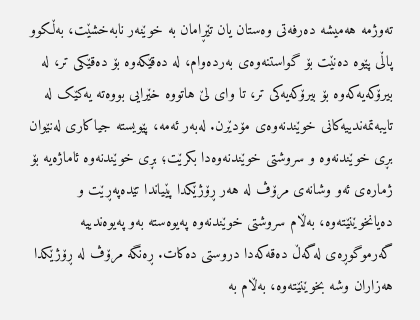تەوژمە هەمیشە دەرفەتی وەستان یان تێڕامان بە خوێنەر نابەخشێت، بەڵکوو پاڵی پێوە دەنێت بۆ گواستنەوەی بەردەوام، لە دەقێکەوە بۆ دەقێکی تر، لە بیرۆکەیەکەوە بۆ بیرۆکەیەکی تر، تا وای لێ هاتووە خێرایی بووەتە یەکێک لە تایبەتمەندییەکانی خوێندنەوەی مۆدێرن. لەبەر ئەمە، پێویستە جیاکاری لەنێوان بڕی خوێندنەوە و سروشتی خوێندنەوەدا بکرێت؛ بڕی خوێندنەوە ئاماژەیە بۆ ژمارەی ئەو وشانەی مرۆڤ لە هەر ڕۆژێکدا پێیاندا تێدەپەڕێت و دەیانخوێنێتەوە، بەڵام سروشتی خوێندنەوە‌ پەیوەستە بەو پەیوەندییە گەرموگوڕەی لەگەڵ دەقەکەدا دروستی دەکات. ڕەنگە مرۆڤ لە ڕۆژێکدا هەزاران وشە بخوێنێتەوە، بەڵام بە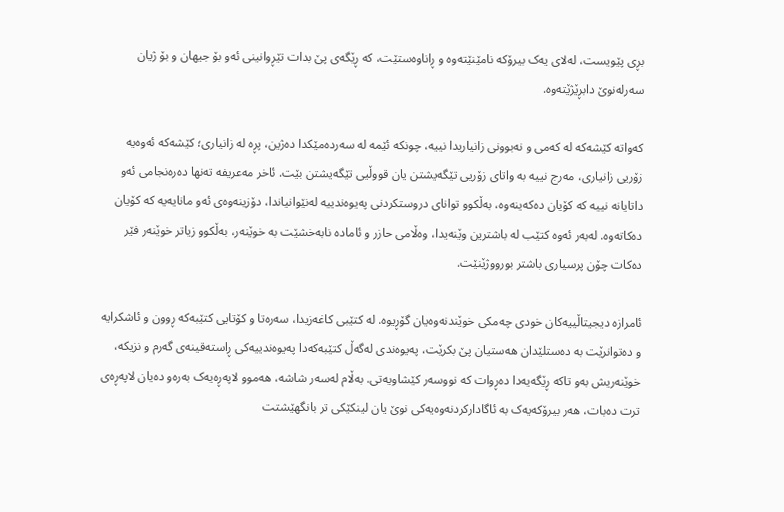بڕی پێویست، لەلای یەک بیرۆکە نامێنێتەوە و ڕاناوەستێت، کە ڕێگەی پێ بدات تێڕوانینی ئەو بۆ جیهان و بۆ ژیان سەرلەنوێ دابڕێژێتەوە.

کەواتە کێشەکە لە کەمی و نەبوونی ‌زانیاریدا نییە، چونکە ئێمە لە سەردەمێکدا دەژین، پڕە لە زانیاری؛ کێشەکە ئەوەیە زۆریی زانیاری، مەرج نییە بە واتای زۆریی تێگەیشتن یان قووڵیی تێگەیشتن بێت. ئاخر مەعریفە تەنها دەرەنجامی ئەو داتایانە نییە کە کۆیان دەکەینەوە، بەڵکوو توانای دروستکردنی پەیوەندییە لەنێوانیاندا، دۆزینەوەی ئەو مانایەیە کە کۆیان دەکاتەوە. لەبەر ئەوە کتێب لە باشترین وێنەیدا، وەڵامی حازر و ئامادە نابەخشێت بە خوێنەر، بەڵکوو زیاتر خوێنەر فێر دەکات چۆن پرسیاری باشتر بورووژێنێت.

ئامرازە دیجیتاڵییەکان خودی چەمکی خوێندنەوەیان گۆڕیوە. لە کتێبی کاغەزیدا، سەرەتا و کۆتایی کتێبەکە ڕوون و ئاشکرایە و دەتوانرێت بە دەستلێدان هەستیان پێ بکرێت، پەیوەندی لەگەڵ کتێبەکەدا پەیوەندییەکی ڕاستەقینەی گەرم و نزیکە، خوێنەریش بەو تاکە ڕێگەیەدا دەڕوات کە نووسەر کێشاویەتی. بەڵام لەسەر شاشە، هەموو لاپەڕەیەک بەرەو دەیان لاپەڕەی ترت دەبات، هەر بیرۆکەیەک بە ئاگادارکردنەوەیەکی نوێ یان لینکێکی تر بانگهێشتت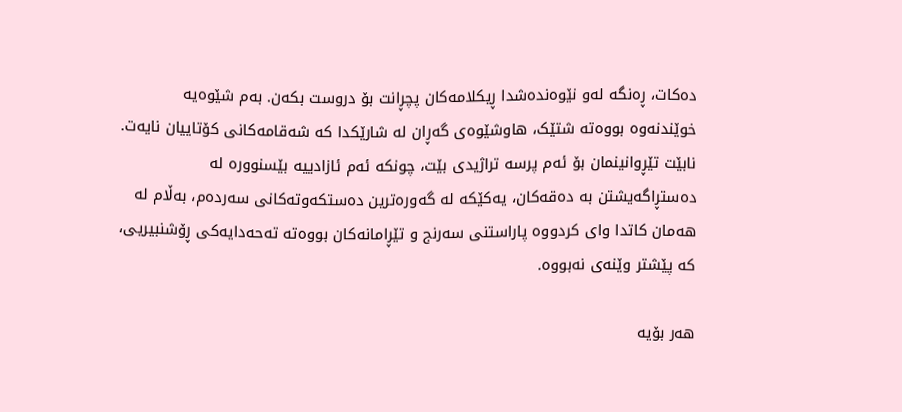دەکات، ڕەنگە لەو نێوەندەشدا ڕیکلامەکان پچڕانت بۆ دروست بکەن. بەم شێوەیە خوێندنەوە بووەتە شتێک، هاوشێوەی گەڕان لە شارێکدا کە شەقامەکانی کۆتاییان نایەت. نابێت تێڕوانینمان بۆ ئەم پرسە تراژیدی بێت، چونکە ئەم ئازادییە بێسنوورە لە دەستڕاگەیشتن بە دەقەکان، یەکێکە لە گەورەترین دەستکەوتەکانی سەردەم، بەڵام لە هەمان کاتدا وای کردووە پاراستنی سەرنج و تێڕامانەکان بووەتە تەحەدایەکی ڕۆشنبیریی، کە پێشتر وێنەی نەبووە.

هەر بۆیە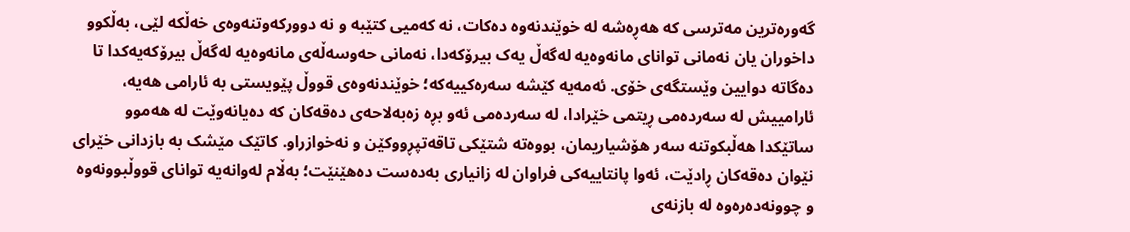گەورەترین مەترسی کە هەڕەشە لە خوێندنەوە دەکات، نە کەمیی کتێبە و نە دوورکەوتنەوەی خەڵکە لێی، بەڵکوو داخوران یان نەمانی توانای مانەوەیە لەگەڵ یەک بیرۆکەدا، نەمانی حەوسەڵەی مانەوەیە لەگەڵ بیرۆکەیەکدا تا دەگاتە دوایین وێستگەی خۆی. ئەمەیە کێشە سەرەکییەکە؛ خوێندنەوەی قووڵ پێویستی بە ئارامی هەیە، ئارامییش لە سەردەمی ڕیتمی خێرادا، لە سەردەمی ئەو بڕە زەبەلاحەی دەقەکان کە دەیانەوێت لە هەموو ساتێکدا هەڵبکوتنە سەر هۆشیاریمان، بووەتە شتێکی تاقەتپڕووکێن و نەخوازراو. کاتێک مێشک بە بازدانی خێرای نێوان دەقەکان ڕادێت، ئەوا پانتاییەکی فراوان لە زانیاری بەدەست دەهێنێت؛ بەڵام لەوانەیە توانای قووڵبوونەوە و چوونەدەرەوە لە بازنەی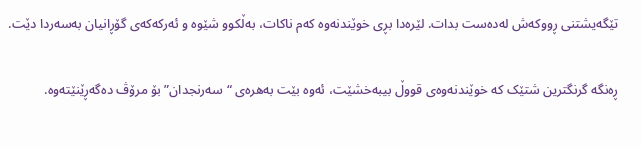تێگەیشتنی ڕووکەش لەدەست بدات. لێرەدا بڕی خوێندنەوە کەم ناکات، بەڵکوو شێوە و ئەرکەکەی گۆڕانیان بەسەردا دێت.

ڕەنگە گرنگترین شتێک کە خوێندنەوەی قووڵ بیبەخشێت، ئەوە بێت بەهرەی “سەرنجدان” بۆ مرۆڤ دەگەڕێنێتەوە.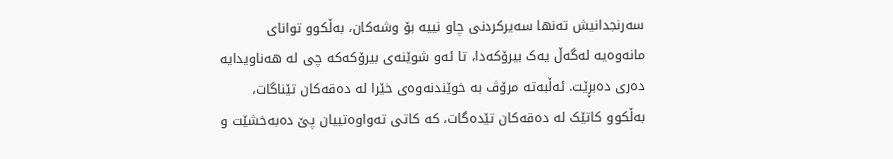سەرنجدانیش تەنها سەیرکردنی چاو نییە بۆ وشەکان، بەڵکوو توانای مانەوەیە لەگەڵ یەک بیرۆکەدا، تا ئەو شوێنەی بیرۆکەکە چی لە هەناویدایە دەری دەبڕێت. ئەڵبەته مرۆڤ بە خوێندنەوەی خێرا لە دەقەکان تێناگات، بەڵکوو کاتێک لە دەقەکان تێدەگات، کە کاتی تەواوەتییان پێ دەبەخشێت و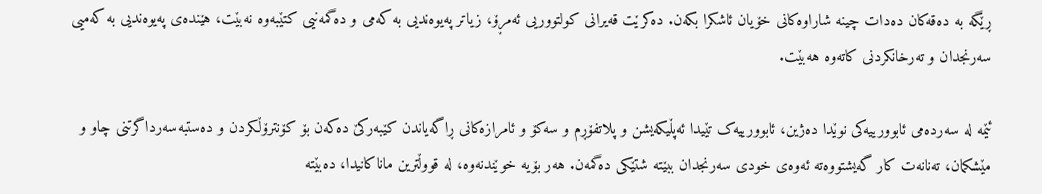ڕێگە بە دەقەکان دەدات چینە شاراوەکانی خۆیان ئاشکرا بکەن. دەکرێت قەیرانی کولتووریی ئەمڕۆ، زیاتر پەیوەندیی بە کەمی و ‌دەگمەنیی کتێبەوە نەبێت، هێندەی پەیوەندیی بە کەمیی سەرنجدان و تەرخانکردنی کاتەوە هەبێت.

ئێمە لە سەردەمی ئابوورییەکی نوێدا دەژین، ئابوورییەک تێیدا ئەپڵیکەیشن و پلاتفۆڕم و سەکۆ و ئامرازەکانی ڕاگەیاندن کێبەرکێ دەکەن بۆ کۆنترۆڵکردن و دەستبەسەرداگرتنی چاو و مێشکمان، تەنانەت کار گەیشتووەتە ئەوەی خودی سەرنجدان ببێتە شتێکی دەگمەن. هەر بۆیە خوێندنەوە، لە قووڵترین ماناکانیدا، دەبێتە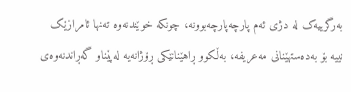بەرگرییەک لە دژی ئەم پارچەپارچەبوونە، چونکە خوێندنەوه تەنها ئامرازێک نییە بۆ بەدەستهێنانی مەعریفە، بەڵکوو ڕاهێنانێکی ڕۆژانەیە لەپێناو گەڕاندنەوەی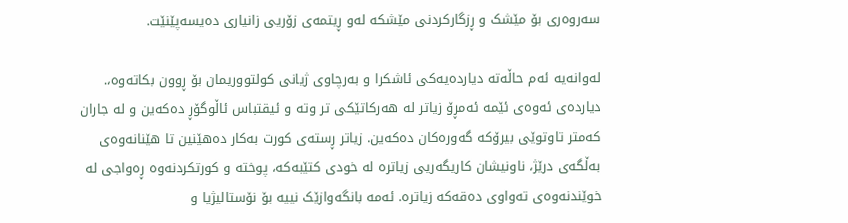سەروەری بۆ مێشک و ڕزگارکردنی مێشکە لەو ڕیتمەی زۆریی زانیاری دەیسەپێنێت.

لەوانەیە ئەم حاڵەتە دیاردەیەکی ئاشکرا و بەرچاوی ژیانی کولتووریمان بۆ ڕوون بکاتەوە،. دیاردەی ئەوەی ئێمە ئەمڕۆ زیاتر لە هەرکاتێکی تر وتە و ئیقتباس ئاڵوگۆڕ دەکەین و لە جاران کەمتر تاوتوێی بیرۆکە گەورەکان دەکەین. زیاتر ڕستەی کورت بەکار دەهێنین تا هێنانەوەی بەڵگەی درێژ، ناونیشان کاریگەریی زیاترە لە خودی کتێبەکە، پوختە و کورتکردنەوە ڕەواجی لە خوێندنەوەی تەواوی دەقەکە زیاترە. ئەمە بانگەوازێک نییە بۆ نۆستالیژیا و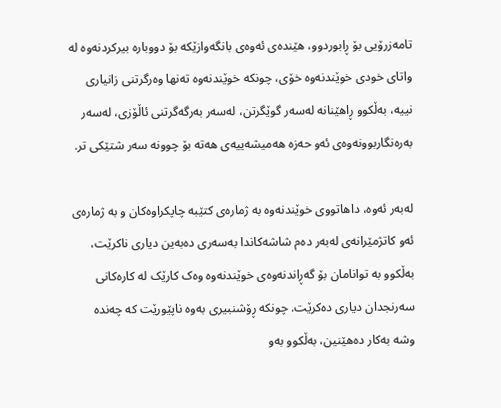تامەزرۆیی بۆ ڕابوردوو، هێندەی ئەوەی بانگەوازێکە بۆ دووبارە بیرکردنەوە لە واتای خودی خوێندنەوە خۆی، چونکە خوێندنەوە تەنها وەرگرتنی زانیاری نییە، بەڵکوو ڕاهێنانە لەسەر گوێگرتن، لەسەر بەرگەگرتنی ئاڵۆزی، لەسەر بەرەنگاربوونەوەی ئەو حەزە هەمیشەییەی‌ هەتە بۆ چوونە سەر شتێکی تر.

لەبەر ئەوە، داهاتووی خوێندنەوە بە ژمارەی کتێبە چاپکراوەکان و بە ژمارەی ئەو کاتژمێرانەی لەبەر دەم شاشەکاندا بەسەری دەبەین دیاری ناکرێت، بەڵکوو بە توانامان بۆ گەڕاندنەوەی خوێندنەوە وەک کارێک لە کارەکانی سەرنجدان دیاری دەکرێت. چونکە ڕۆشنبیری بەوە ناپێورێت کە چەندە وشە بەکار دەهێنین، بەڵکوو بەو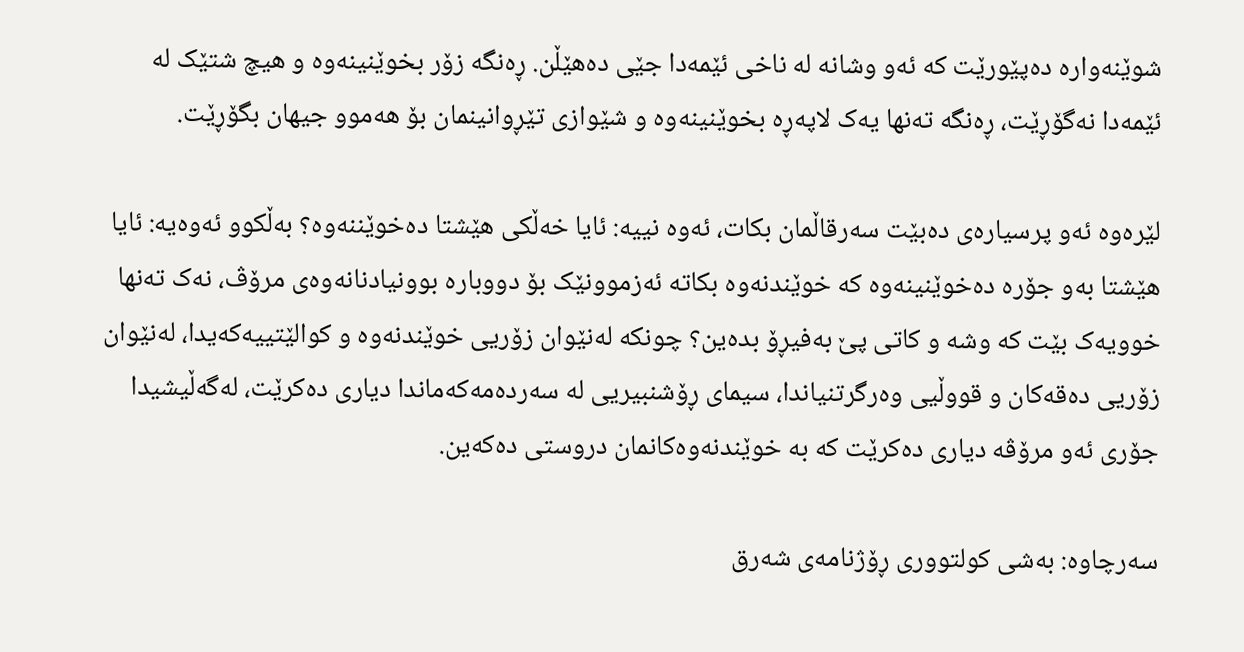شوێنەوارە دەپێورێت کە ئەو وشانە لە ناخی ئێمەدا جێی دەهێڵن. ڕەنگە زۆر بخوێنینەوە و هیچ شتێک لە ئێمەدا نەگۆڕێت، ڕەنگە تەنها یەک لاپەڕە بخوێنینەوە و شێوازی تێڕوانینمان بۆ هەموو جیهان بگۆڕێت.

لێرەوە ئەو پرسیارەی دەبێت سەرقاڵمان بکات، ئەوە نییە: ئایا خەڵکی هێشتا دەخوێننەوە؟ بەڵکوو ئەوەیە: ئایا هێشتا بەو جۆرە دەخوێنینەوە کە خوێندنەوە بکاتە ئەزموونێک بۆ دووبارە بوونیادنانەوەی مرۆڤ، نەک تەنها خوویەک بێت کە وشە و کاتی پێ بەفیڕۆ بدەین؟ چونکە لەنێوان زۆریی خوێندنەوە و کوالێتییەکەیدا، لەنێوان زۆریی دەقەکان و قووڵیی وەرگرتنیاندا، سیمای ڕۆشنبیریی لە سەردەمەکەماندا دیاری دەکرێت، لەگەڵیشیدا جۆری ئەو مرۆڤە دیاری دەکرێت کە بە خوێندنەوەکانمان دروستی دەکەین.

سەرچاوە: بەشی کولتووری ڕۆژنامەی شەرق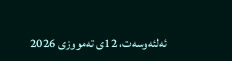ئەلئەوسەت، 12ی تەمووزی 2026